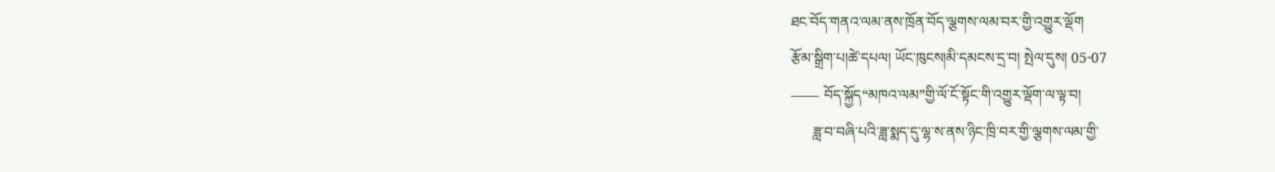ཐང་བོད་གནའ་ལམ་ནས་ཁྲོན་བོད་ལྕགས་ལམ་བར་གྱི་འགྱུར་ལྡོག
རྩོམ་སྒྲིག་པ།ཚེ་དཔལ། ཡོང་ཁུངས།མི་དམངས་དྲ་བ། སྤེལ་དུས། 05-07
—— བོད་སྐྱོད“མཁའ་ལམ”གྱི་ལོ་ངོ་སྟོང་གི་འགྱུར་ལྡོག་ལ་ལྟ་བ།
      ཟླ་བ་བཞི་པའི་ཟླ་སྨད་དུ་ལྷ་ས་ནས་ཉིང་ཁྲི་བར་གྱི་ལྕགས་ལམ་གྱི་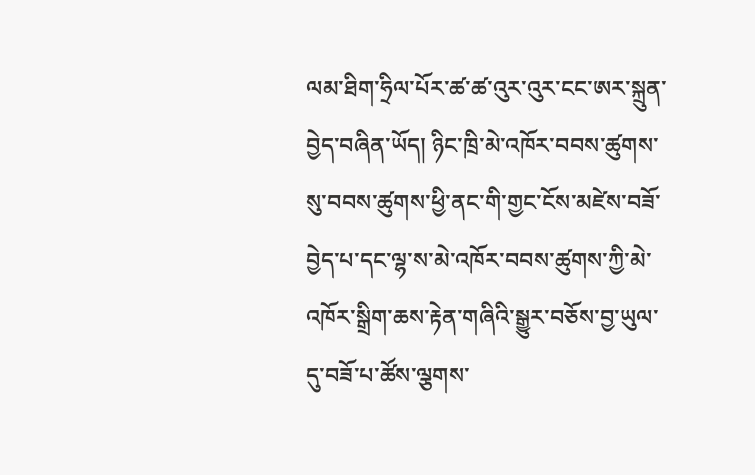ལམ་ཐིག་ཧྲིལ་པོར་ཚ་ཚ་འུར་འུར་ངང་ཨར་སྐྲུན་བྱེད་བཞིན་ཡོད། ཉིང་ཁྲི་མེ་འཁོར་བབས་ཚུགས་སུ་བབས་ཚུགས་ཕྱི་ནང་གི་གྱང་ངོས་མཛེས་བཟོ་བྱེད་པ་དང་ལྷ་ས་མེ་འཁོར་བབས་ཚུགས་ཀྱི་མེ་འཁོར་སྒྲིག་ཆས་རྟེན་གཞིའི་སྒྱུར་བཅོས་བྱ་ཡུལ་དུ་བཟོ་པ་ཚོས་ལྕགས་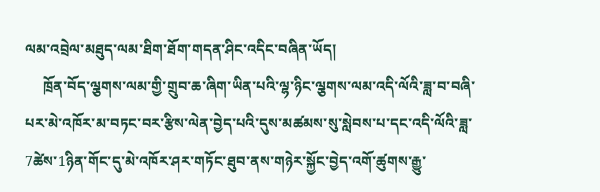ལམ་འབྲེལ་མཐུད་ལམ་ཐིག་ཐོག་གདན་ཤིང་འདིང་བཞིན་ཡོད།
     ཁྲོན་བོད་ལྕགས་ལམ་གྱི་གྲུབ་ཆ་ཞིག་ཡིན་པའི་ལྷ་ཉིང་ལྕགས་ལམ་འདི་ལོའི་ཟླ་བ་བཞི་པར་མེ་འཁོར་མ་བཏང་བར་རྩིས་ལེན་བྱེད་པའི་དུས་མཚམས་སུ་སླེབས་པ་དང་འདི་ལོའི་ཟླ་7ཚེས་1ཉིན་གོང་དུ་མེ་འཁོར་ཤར་གཏོང་ཐུབ་ནས་གཉེར་སྐྱོང་བྱེད་འགོ་ཚུགས་རྒྱུ་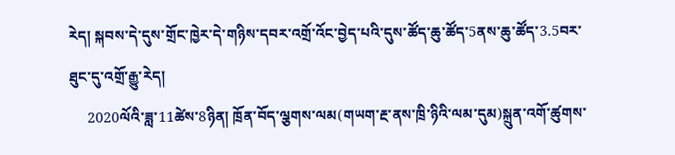རེད། སྐབས་དེ་དུས་གྲོང་ཁྱེར་དེ་གཉིས་དབར་འགྲོ་འོང་བྱེད་པའི་དུས་ཚོད་ཆུ་ཚོད་5ནས་ཆུ་ཚོད་3.5བར་ཐུང་དུ་འགྲོ་རྒྱུ་རེད།
     2020ལོའི་ཟླ་11ཚེས་8ཉིན། ཁྲོན་བོད་ལྕགས་ལམ(གཡག་རྔ་ནས་ཁྲི་ཉིའི་ལམ་དུམ)སྐྲུན་འགོ་ཚུགས་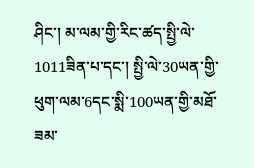ཤིང་། མ་ལམ་གྱི་རིང་ཚད་སྤྱི་ལེ་1011ཟིན་པ་དང་། སྤྱི་ལེ་30ཡན་གྱི་ཕུག་ལམ་6དང་སྨི་100ཡན་གྱི་མཐོ་ཟམ་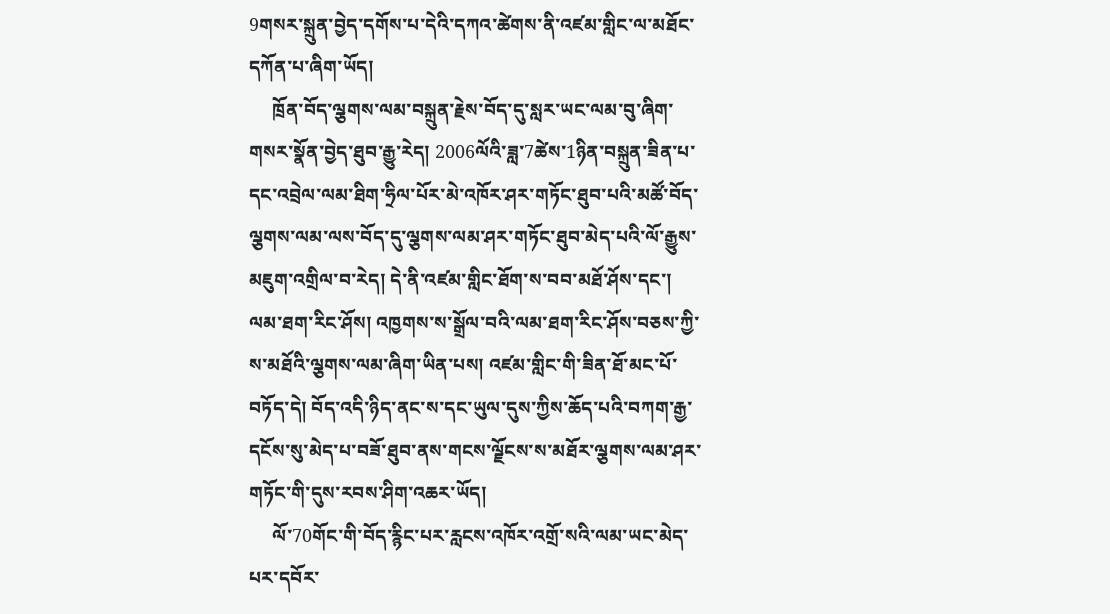9གསར་སྐྲུན་བྱེད་དགོས་པ་དེའི་དཀའ་ཚེགས་ནི་འཛམ་གླིང་ལ་མཐོང་དཀོན་པ་ཞིག་ཡོད།
     ཁྲོན་བོད་ལྕགས་ལམ་བསྐྲུན་རྗེས་བོད་དུ་སླར་ཡང་ལམ་བུ་ཞིག་གསར་སྣོན་བྱེད་ཐུབ་རྒྱུ་རེད། 2006ལོའི་ཟླ་7ཚེས་1ཉིན་བསྐྲུན་ཟིན་པ་དང་འབྲེལ་ལམ་ཐིག་ཧྲིལ་པོར་མེ་འཁོར་ཤར་གཏོང་ཐུབ་པའི་མཚོ་བོད་ལྕགས་ལམ་ལས་བོད་དུ་ལྕགས་ལམ་ཤར་གཏོང་ཐུབ་མེད་པའི་ལོ་རྒྱུས་མཇུག་འགྲིལ་བ་རེད། དེ་ནི་འཛམ་གླིང་ཐོག་ས་བབ་མཐོ་ཤོས་དང་། ལམ་ཐག་རིང་ཤོས། འཁྱགས་ས་སྒྲོལ་བའི་ལམ་ཐག་རིང་ཤོས་བཅས་ཀྱི་ས་མཐོའི་ལྕགས་ལམ་ཞིག་ཡིན་པས། འཛམ་གླིང་གི་ཟིན་ཐོ་མང་པོ་བཏོད་དེ། བོད་འདི་ཉིད་ནང་ས་དང་ཡུལ་དུས་ཀྱིས་ཆོད་པའི་བཀག་རྒྱ་དངོས་སུ་མེད་པ་བཟོ་ཐུབ་ནས་གངས་ལྗོངས་ས་མཐོར་ལྕགས་ལམ་ཤར་གཏོང་གི་དུས་རབས་ཤིག་འཆར་ཡོད།
     ལོ་70གོང་གི་བོད་རྙིང་པར་རླངས་འཁོར་འགྲོ་སའི་ལམ་ཡང་མེད་པར་དབོར་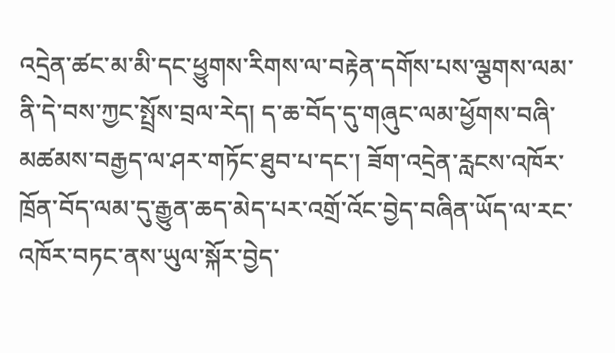འདྲེན་ཚང་མ་མི་དང་ཕྱུགས་རིགས་ལ་བརྟེན་དགོས་པས་ལྕགས་ལམ་ནི་དེ་བས་ཀྱང་སྤྲོས་བྲལ་རེད། ད་ཆ་བོད་དུ་གཞུང་ལམ་ཕྱོགས་བཞི་མཚམས་བརྒྱད་ལ་ཤར་གཏོང་ཐུབ་པ་དང་། ཟོག་འདྲེན་རླངས་འཁོར་ཁྲོན་བོད་ལམ་དུ་རྒྱུན་ཆད་མེད་པར་འགྲོ་འོང་བྱེད་བཞིན་ཡོད་ལ་རང་འཁོར་བཏང་ནས་ཡུལ་སྐོར་བྱེད་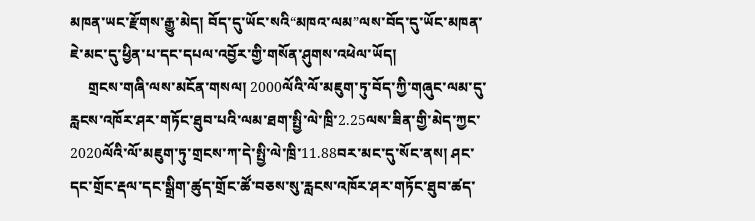མཁན་ཡང་རྫོགས་རྒྱུ་མེད། བོད་དུ་ཡོང་སའི“མཁའ་ལམ”ལས་བོད་དུ་ཡོང་མཁན་ཇེ་མང་དུ་ཕྱིན་པ་དང་དཔལ་འབྱོར་གྱི་གསོན་ཤུགས་འཕེལ་ཡོད།
     གྲངས་གཞི་ལས་མངོན་གསལ། 2000ལོའི་ལོ་མཇུག་ཏུ་བོད་ཀྱི་གཞུང་ལམ་དུ་རླངས་འཁོར་ཤར་གཏོང་ཐུབ་པའི་ལམ་ཐག་སྤྱི་ལེ་ཁྲི་2.25ལས་ཟིན་གྱི་མེད་ཀྱང་2020ལོའི་ལོ་མཇུག་ཏུ་གྲངས་ཀ་དེ་སྤྱི་ལེ་ཁྲི་11.88བར་མང་དུ་སོང་ནས། ཤང་དང་གྲོང་རྡལ་དང་སྒྲིག་ཚུད་གྲོང་ཚོ་བཅས་སུ་རླངས་འཁོར་ཤར་གཏོང་ཐུབ་ཚད་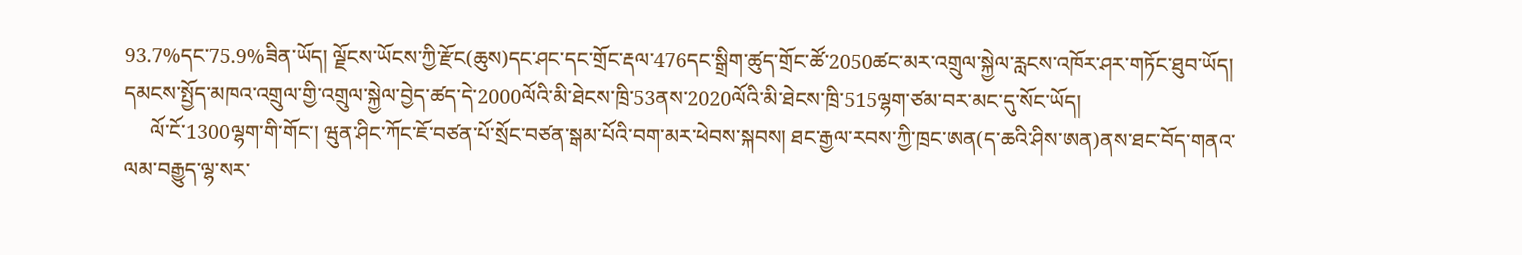93.7%དང་75.9%ཟིན་ཡོད། ལྗོངས་ཡོངས་ཀྱི་རྫོང(ཆུས)དང་ཤང་དང་གྲོང་རྡལ་476དང་སྒྲིག་ཚུད་གྲོང་ཚོ་2050ཚང་མར་འགྲུལ་སྐྱེལ་རླངས་འཁོར་ཤར་གཏོང་ཐུབ་ཡོད། དམངས་སྤྱོད་མཁའ་འགྲུལ་གྱི་འགྲུལ་སྐྱེལ་བྱེད་ཚད་དེ་2000ལོའི་མི་ཐེངས་ཁྲི་53ནས་2020ལོའི་མི་ཐེངས་ཁྲི་515ལྷག་ཙམ་བར་མང་དུ་སོང་ཡོད།
     ལོ་ངོ་1300ལྷག་གི་གོང་། ཝུན་ཤིང་ཀོང་ཇོ་བཙན་པོ་སྲོང་བཙན་སྒམ་པོའི་བག་མར་ཕེབས་སྐབས། ཐང་རྒྱལ་རབས་ཀྱི་ཁྲང་ཨན(ད་ཆའི་ཤིས་ཨན)ནས་ཐང་བོད་གནའ་ལམ་བརྒྱུད་ལྷ་སར་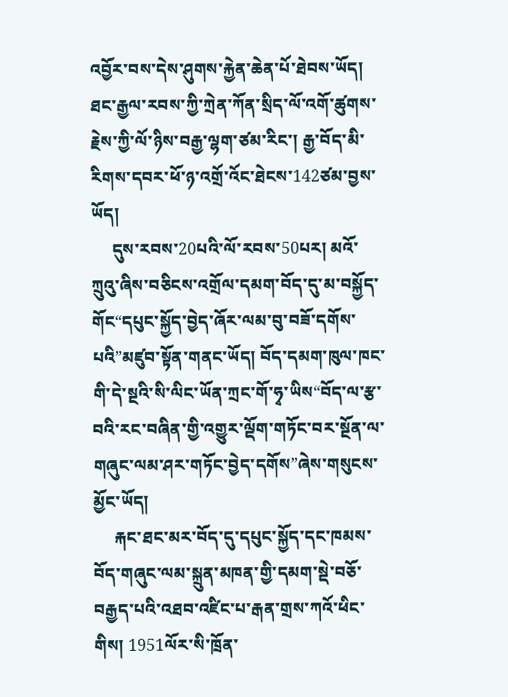འབྱོར་བས་དེས་ཤུགས་རྐྱེན་ཆེན་པོ་ཐེབས་ཡོད། ཐང་རྒྱལ་རབས་ཀྱི་ཀྲེན་ཀོན་སྲིད་ལོ་འགོ་ཚུགས་རྗེས་ཀྱི་ལོ་ཉིས་བརྒྱ་ལྷག་ཙམ་རིང་། རྒྱ་བོད་མི་རིགས་དབར་ཕོ་ཉ་འགྲོ་འོང་ཐེངས་142ཙམ་བྱས་ཡོད།
     དུས་རབས་20པའི་ལོ་རབས་50པར། མའོ་ཀྲུའུ་ཞིས་བཅིངས་འགྲོལ་དམག་བོད་དུ་མ་བསྐྱོད་གོང“དཔུང་སྐྱོད་བྱེད་ཞོར་ལམ་བུ་བཟོ་དགོས་པའི”མཛུབ་སྟོན་གནང་ཡོད། བོད་དམག་ཁུལ་ཁང་གི་དེ་སྔའི་སི་ལིང་ཡོན་ཀྲང་གོ་ཧྭ་ཡིས“བོད་ལ་རྩ་བའི་རང་བཞིན་གྱི་འགྱུར་ལྡོག་གཏོང་བར་སྔོན་ལ་གཞུང་ལམ་ཤར་གཏོང་བྱེད་དགོས”ཞེས་གསུངས་མྱོང་ཡོད།
     རྐང་ཐང་མར་བོད་དུ་དཔུང་སྐྱོད་དང་ཁམས་བོད་གཞུང་ལམ་སྐྲུན་མཁན་གྱི་དམག་སྡེ་བཅོ་བརྒྱད་པའི་འཐབ་འཛིང་པ་རྒན་གྲས་ཀའོ་ཕིང་གིས། 1951ལོར་སི་ཁྲོན་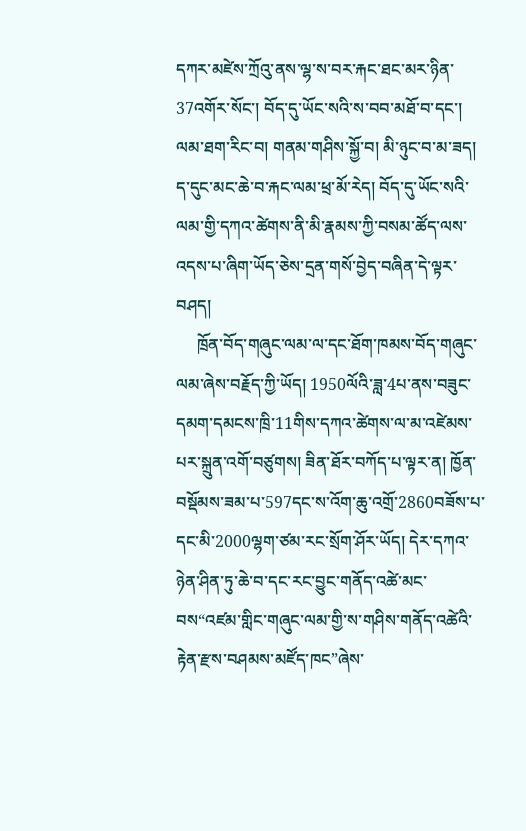དཀར་མཛེས་ཀྲོའུ་ནས་ལྷ་ས་བར་རྐང་ཐང་མར་ཉིན་37འགོར་སོང་། བོད་དུ་ཡོང་སའི་ས་བབ་མཐོ་བ་དང་། ལམ་ཐག་རིང་བ། གནམ་གཤིས་སྐྱོ་བ། མི་ཉུང་བ་མ་ཟད། ད་དུང་མང་ཆེ་བ་རྐང་ལམ་ཕྲ་མོ་རེད། བོད་དུ་ཡོང་སའི་ལམ་གྱི་དཀའ་ཚེགས་ནི་མི་རྣམས་ཀྱི་བསམ་ཚོད་ལས་འདས་པ་ཞིག་ཡོད་ཅེས་དྲན་གསོ་བྱེད་བཞིན་དེ་ལྟར་བཤད།
     ཁྲོན་བོད་གཞུང་ལམ་ལ་དང་ཐོག་ཁམས་བོད་གཞུང་ལམ་ཞེས་བརྗོད་ཀྱི་ཡོད། 1950ལོའི་ཟླ་4པ་ནས་བཟུང་དམག་དམངས་ཁྲི་11གིས་དཀའ་ཚེགས་ལ་མ་འཛེམས་པར་སྐྲུན་འགོ་བཙུགས། ཟིན་ཐོར་བཀོད་པ་ལྟར་ན། ཁྱོན་བསྡོམས་ཟམ་པ་597དང་ས་འོག་ཆུ་འགྲོ་2860བཟོས་པ་དང་མི་2000ལྷག་ཙམ་རང་སྲོག་ཤོར་ཡོད། དེར་དཀའ་ཉེན་ཤིན་ཏུ་ཆེ་བ་དང་རང་བྱུང་གནོད་འཚེ་མང་བས“འཛམ་གླིང་གཞུང་ལམ་གྱི་ས་གཤིས་གནོད་འཚེའི་རྟེན་རྫས་བཤམས་མཛོད་ཁང”ཞེས་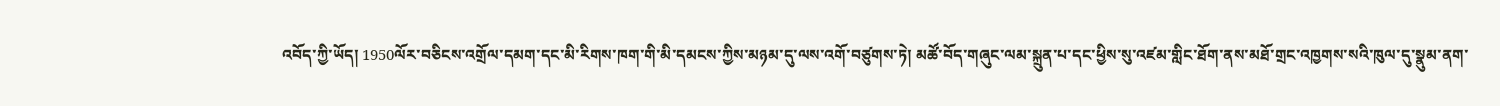འབོད་ཀྱི་ཡོད། 1950ལོར་བཅིངས་འགྲོལ་དམག་དང་མི་རིགས་ཁག་གི་མི་དམངས་ཀྱིས་མཉམ་དུ་ལས་འགོ་བཙུགས་ཏེ། མཚོ་བོད་གཞུང་ལམ་སྐྲུན་པ་དང་ཕྱིས་སུ་འཛམ་གླིང་ཐོག་ནས་མཐོ་གྲང་འཁྱགས་སའི་ཁུལ་དུ་སྣུམ་ནག་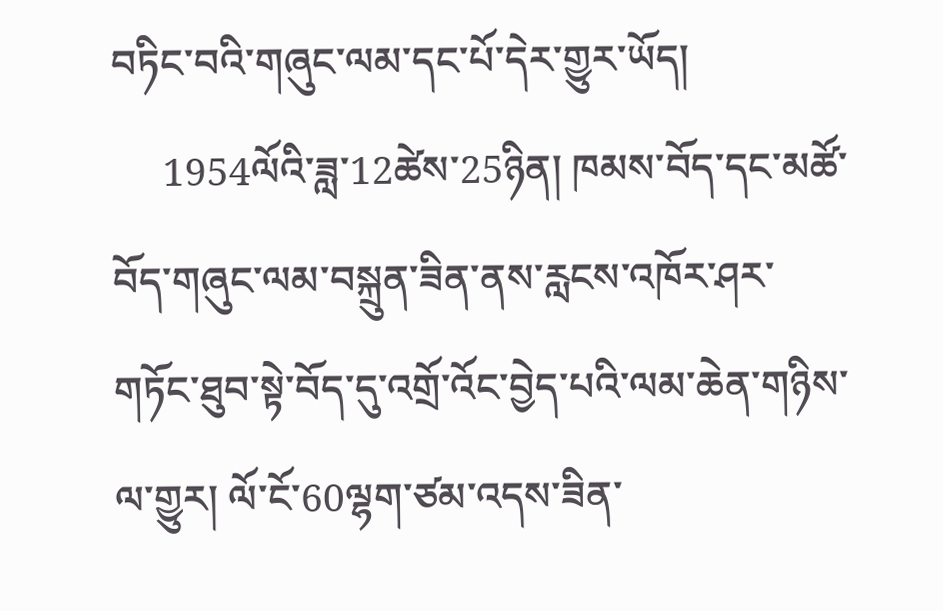བཏིང་བའི་གཞུང་ལམ་དང་པོ་དེར་གྱུར་ཡོད།
     1954ལོའི་ཟླ་12ཚེས་25ཉིན། ཁམས་བོད་དང་མཚོ་བོད་གཞུང་ལམ་བསྐྲུན་ཟིན་ནས་རླངས་འཁོར་ཤར་གཏོང་ཐུབ་སྟེ་བོད་དུ་འགྲོ་འོང་བྱེད་པའི་ལམ་ཆེན་གཉིས་ལ་གྱུར། ལོ་ངོ་60ལྷག་ཙམ་འདས་ཟིན་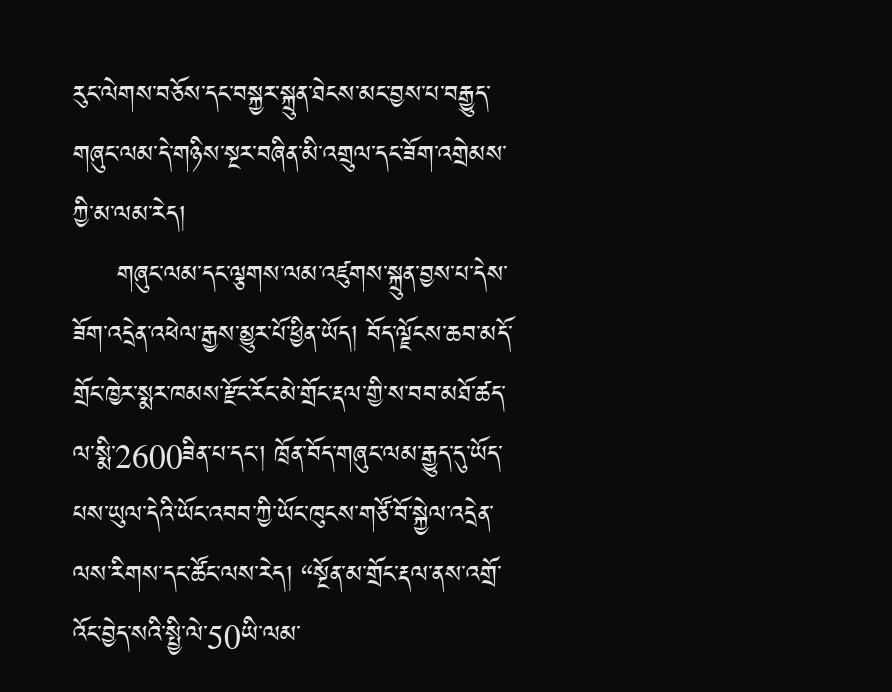རུང་ལེགས་བཅོས་དང་བསྐྱར་སྐྲུན་ཐེངས་མང་བྱས་པ་བརྒྱུད་གཞུང་ལམ་དེ་གཉིས་སྔར་བཞིན་མི་འགྲུལ་དང་ཟོག་འགྲེམས་ཀྱི་མ་ལམ་རེད།
     གཞུང་ལམ་དང་ལྕགས་ལམ་འཛུགས་སྐྲུན་བྱས་པ་དེས་ཟོག་འདྲེན་འཕེལ་རྒྱས་མྱུར་པོ་ཕྱིན་ཡོད། བོད་ལྗོངས་ཆབ་མདོ་གྲོང་ཁྱེར་སྨར་ཁམས་རྫོང་རོང་མེ་གྲོང་རྡལ་གྱི་ས་བབ་མཐོ་ཚད་ལ་སྨི་2600ཟིན་པ་དང་། ཁྲོན་བོད་གཞུང་ལམ་རྒྱུད་དུ་ཡོད་པས་ཡུལ་དེའི་ཡོང་འབབ་ཀྱི་ཡོང་ཁུངས་གཙོ་བོ་སྐྱེལ་འདྲེན་ལས་རིགས་དང་ཚོང་ལས་རེད། “སྔོན་མ་གྲོང་རྡལ་ནས་འགྲོ་འོང་བྱེད་སའི་སྤྱི་ལེ་50ཡི་ལམ་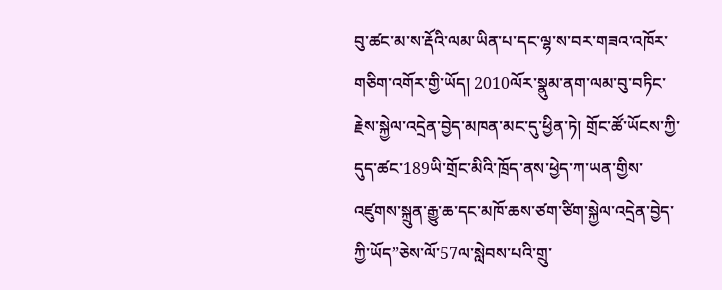བུ་ཚང་མ་ས་རྡོའི་ལམ་ཡིན་པ་དང་ལྷ་ས་བར་གཟའ་འཁོར་གཅིག་འགོར་གྱི་ཡོད། 2010ལོར་སྣུམ་ནག་ལམ་བུ་བཏིང་རྗེས་སྐྱེལ་འདྲེན་བྱེད་མཁན་མང་དུ་ཕྱིན་ཏེ། གྲོང་ཚོ་ཡོངས་ཀྱི་དུད་ཚང་189ཡི་གྲོང་མིའི་ཁྲོད་ནས་ཕྱེད་ཀ་ཡན་གྱིས་འཛུགས་སྐྲུན་རྒྱུ་ཆ་དང་མཁོ་ཆས་ཙག་ཙིག་སྐྱེལ་འདྲེན་བྱེད་ཀྱི་ཡོད”ཅེས་ལོ་57ལ་སླེབས་པའི་གྲུ་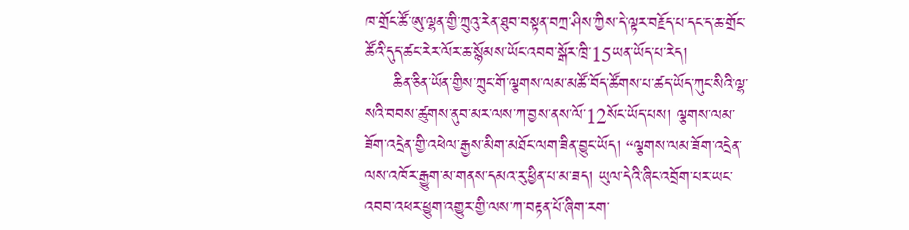ཁ་གྲོང་ཚོ་ཨུ་ལྷན་གྱི་ཀྲུའུ་རེན་ཐུབ་བསྟན་བཀྲ་ཤིས་ཀྱིས་དེ་ལྟར་བརྗོད་པ་དང་ད་ཆ་གྲོང་ཚོའི་དུད་ཚང་རེར་ལོར་ཆ་སྙོམས་ཡོང་འབབ་སྒོར་ཁྲི་15ཡན་ཡོད་པ་རེད།
     ཆིན་ཅིན་ཡོན་གྱིས་ཀྲུང་གོ་ལྕགས་ལམ་མཚོ་བོད་ཚོགས་པ་ཚད་ཡོད་ཀུང་སིའི་ལྷ་སའི་བབས་ཚུགས་ནུབ་མར་ལས་ཀ་བྱས་ནས་ལོ་12སོང་ཡོད་པས། ལྕགས་ལམ་ཟོག་འདྲེན་གྱི་འཕེལ་རྒྱས་མིག་མཐོང་ལག་ཟིན་བྱུང་ཡོད། “ལྕགས་ལམ་ཟོག་འདྲེན་ལས་འཁོར་རྒྱུག་མ་གནས་དམའ་རུ་ཕྱིན་པ་མ་ཟད། ཡུལ་དེའི་ཞིང་འབྲོག་པར་ཡང་འབབ་འཕར་ཕྱུག་འགྱུར་གྱི་ལས་ཀ་བརྟན་པོ་ཞིག་རག་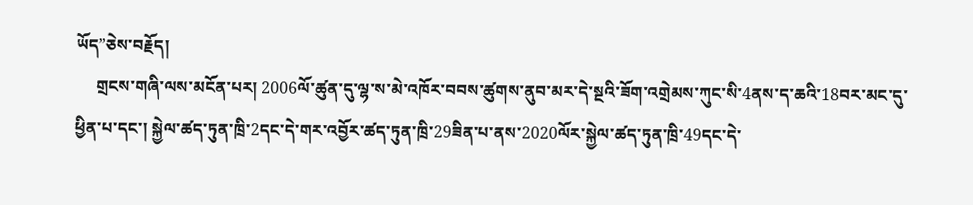ཡོད”ཅེས་བརྗོད།
     གྲངས་གཞི་ལས་མངོན་པར། 2006ལོ་ཚུན་དུ་ལྷ་ས་མེ་འཁོར་བབས་ཚུགས་ནུབ་མར་དེ་སྔའི་ཟོག་འགྲེམས་ཀུང་སི་4ནས་ད་ཆའི་18བར་མང་དུ་ཕྱིན་པ་དང་། སྐྱེལ་ཚད་ཏུན་ཁྲི་2དང་དེ་གར་འབྱོར་ཚད་ཏུན་ཁྲི་29ཟིན་པ་ནས་2020ལོར་སྐྱེལ་ཚད་ཏུན་ཁྲི་49དང་དེ་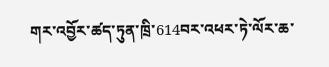གར་འབྱོར་ཚད་ཏུན་ཁྲི་614བར་འཕར་ཏེ་ལོར་ཆ་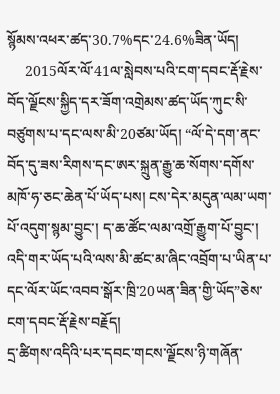སྙོམས་འཕར་ཚད་30.7%དང་24.6%ཟིན་ཡོད།
     2015ལོར་ལོ་41ལ་སླེབས་པའི་ངག་དབང་རྡོ་རྗེས་བོད་ལྗོངས་སྐྱིད་དར་ཟོག་འགྲེམས་ཚད་ཡོད་ཀུང་སི་བཙུགས་པ་དང་ལས་མི་20ཙམ་ཡོད། “ལོ་དེ་དག་ནང་བོད་དུ་ཟས་རིགས་དང་ཨར་སྐྲུན་རྒྱུ་ཆ་སོགས་དགོས་མཁོ་ཧ་ཅང་ཆེན་པོ་ཡོད་པས། ངས་དེར་མདུན་ལམ་ཡག་པོ་འདུག་སྙམ་བྱུང་། ད་ཆ་ཚོང་ལམ་འགྲོ་རྒྱུག་པོ་བྱུང་། འདི་གར་ཡོད་པའི་ལས་མི་ཚང་མ་ཞིང་འབྲོག་པ་ཡིན་པ་དང་ལོར་ཡོང་འབབ་སྒོར་ཁྲི་20ཡན་ཟིན་གྱི་ཡོད”ཅེས་ངག་དབང་རྡོ་རྗེས་བརྗོད།
དྲ་ཚིགས་འདིའི་པར་དབང་གངས་ལྗོངས་ཉི་གཞོན་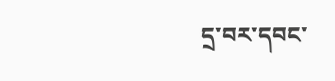དྲ་བར་དབང་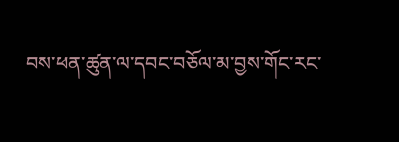བས་ཕན་ཚུན་ལ་དབང་བཅོལ་མ་བྱས་གོང་རང་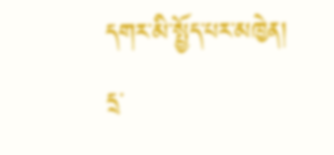དགར་མི་སྤྱོད་པར་མཁྱེན།
དྲ་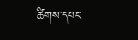ཚིགས་དཔང་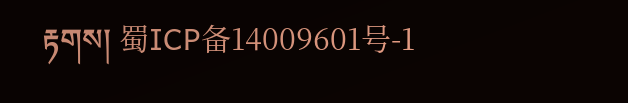རྟགས། 蜀ICP备14009601号-1